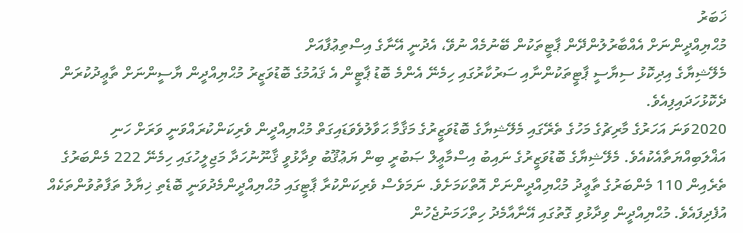ޚަބަރު
މުޙްޔިއްދީންނަށް އެއްބާރުލުންދޭން ޕާޓީތަކުން ބޭނުމެއް ނުވޭ، އެދުނީ އޭނާގެ އިސްތިޢުފާއަށް
މެލޭޝިޔާގެ އިދިކޮޅު ސިޔާސީ ޕާޓީތަކުންނާއި ސަރުކާރުގައި ހިމެނޭ އެންމެ ބޮޑު ޕާޓީން އެ ޤައުމުގެ ބޮޑުވަޒީރު މުޙްޔިއްދީން ޔާސީންނަށް ތާޢީދުކުރަން ދެކޮޅުހަދައިފިއެވެ.
2020ވަނަ އަހަރުގެ މާރިޗުގެ މަހުގެ ތެރޭގައި މެލޭޝިޔާގެ ބޮޑުވަޒީރުގެ މަޤާމާ ޙަވާލުވެވަޑައިގަތް މުޙްޔިއްދީން ވެރިކަންކުރައްވަނީ ވަރަށް ހަނި އަޣްލަބިއްޔަތާއެކުއެވެ. މެލޭޝިޔާގެ ބޮޑުވަޒީރުގެ ނައިބު އިސްމާޢީލް ޞަބުރީ ބިން ޔަޢުޤޫބު ވިދާޅުވީ ޤާނޫނުހަދާ މަޖިލީހުގައި ހިމެނޭ 222 މެންބަރުގެ ތެރެއިން 110 މެންބަރުގެ ތާޢީދު މުޙްޔިއްދީންނަށް އޮތްކަމަށެވެ. ނަމަވެސް ވެރިކަންކުރާ ޕާޓީގައި މުޙްޔިއްދީންމެދުވަނީ ބޮޑެތި ޚިޔާލު ތަފާތުވުންތަކެއް އުފެދިފައެވެ. މުޙްޔިއްދީން ވިދާޅުވި ގޮތުގައި އޭނާއާމެދު ހިތްހަމަނުޖެހުން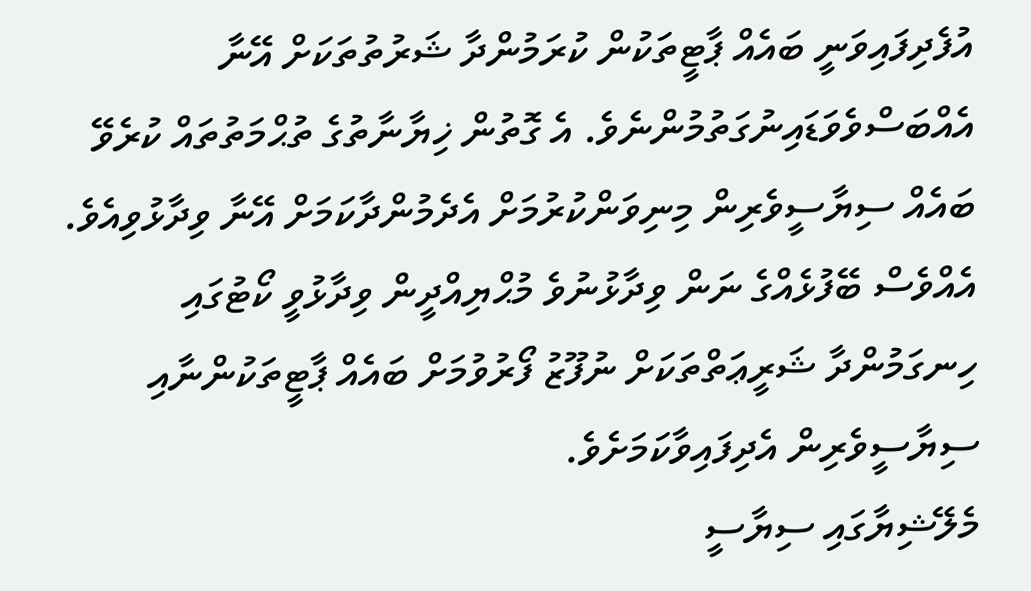އުފެދިފައިވަނީ ބައެއް ޕާޓީތަކުން ކުރަމުންދާ ޝަރުތުތަކަށް އޭނާ އެއްބަސްވެވަޑައިނުގަތުމުންނެވެ. އެ ގޮތުން ޚިޔާނާތުގެ ތުޙްމަތުތައް ކުރެވޭ ބައެއް ސިޔާސީވެރިން މިނިވަންކުރުމަށް އެދެމުންދާކަމަށް އޭނާ ވިދާޅުވިއެވެ. އެއްވެސް ބޭފުޅެއްގެ ނަން ވިދާޅުނުވެ މުޙްޔިއްދީން ވިދާޅުވީ ކޯޓުގައި ހިނގަމުންދާ ޝަރީޢަތްތަކަށް ނުފޫޒު ފޯރުވުމަށް ބައެއް ޕާޓީތަކުންނާއި ސިޔާސީވެރިން އެދިފައިވާކަމަށެވެ.
މެލޭޝިޔާގައި ސިޔާސީ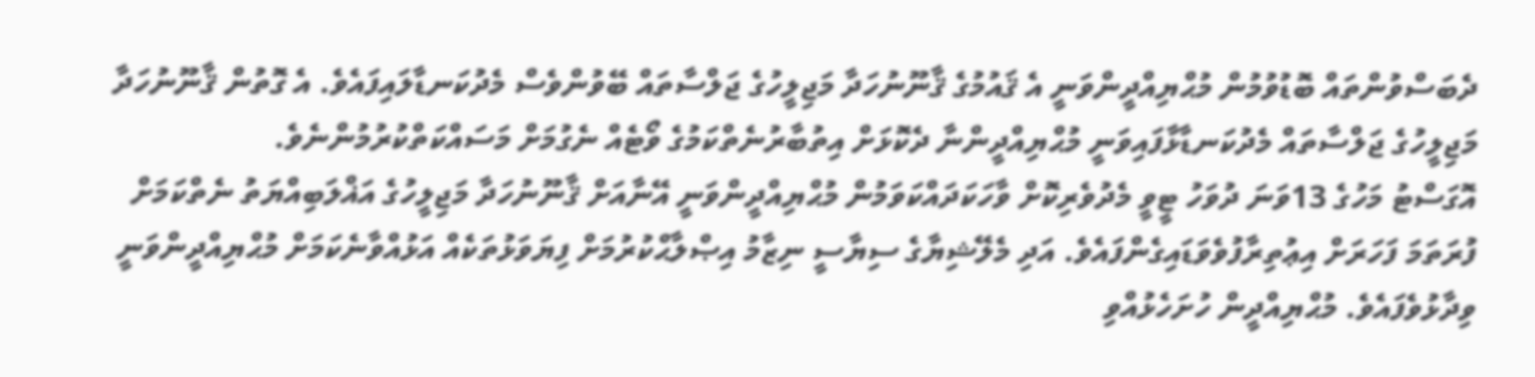ދެބަސްވުންތައް ބޮޑުވުމުން މުޙްޔިއްދީންވަނީ އެ ޤައުމުގެ ޤާނޫނުހަދާ މަޖިލީހުގެ ޖަލްސާތައް ބޭވުންވެސް މެދުކަނޑާލައިފައެވެ. އެ ގޮތުން ޤާނޫނުހަދާ މަޖިލީހުގެ ޖަލްސާތައް މެދުކަނޑާޅާފައިވަނީ މުޙްޔިއްދީންނާ ދެކޮޅަށް އިތުބާރުނެތްކަމުގެ ވޯޓެއް ނެގުމަށް މަސައްކަތްކުރުމުންނެވެ.
އޮގަސްޓު މަހުގެ 13ވަނަ ދުވަހު ޓީވީ މެދުވެރިކޮށް ވާހަކަދައްކަވަމުން މުޙްޔިއްދީންވަނީ އޭނާއަށް ޤާނޫނުހަދާ މަޖިލީހުގެ އަޣްލަބިއްޔަތު ނެތްކަމަށް ފުރަތަމަ ފަހަރަށް އިޢުތިރާފުވެވަޑައިގެންފައެވެ. އަދި މެލޭޝިޔާގެ ސިޔާސީ ނިޒާމު އިޞްލާޙްކުރުމަށް ފިޔަވަޅުތަކެއް އަޅުއްވާނެކަމަށް މުޙްޔިއްދީންވަނީ ވިދާޅުވެފައެވެ. މުޙްޔިއްދީން ހުށަހެޅުއްވި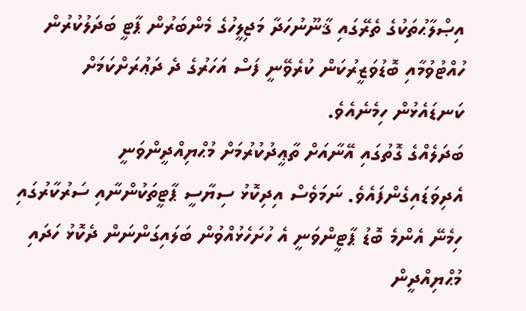އިޞްލާޙުތަކުގެ ތެރޭގައި ޤާނޫނުހަދާ މަޖިލީހުގެ މެންބަރުން ޕާޓީ ބަދަލުކުރުން ހުއްޓުވުމާއި ބޮޑުވަޒީރުކަން ކުރެވޭނީ ފަސް އަހަރުގެ ދެ ދަޢުރަށްކަމަށް ކަނޑައެޅުން ހިމެނެއެވެ.
ބަދަލެއްގެ ގޮތުގައި އޭނާއަށް ތާޢީދުކުރުމަށް މުޙްޔިއްދީންވަނީ އެދިވަޑައިގެންފައެވެ. ނަމަވެސް އިދިކޮޅު ސިޔާސީ ޕާޓީތަކުންނާއި ސަރުކާރުގައި ހިމެނޭ އެންމެ ބޮޑު ޕާޓީންވަނީ އެ ހުށަހެޅުއްވުން ބަލައިގަންނަން ދެކޮޅު ހަދައި މުޙްޔިއްދީން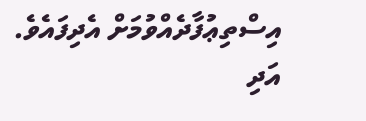އިސްތިޢުފާދެއްވުމަށް އެދިފައެވެ. އަދި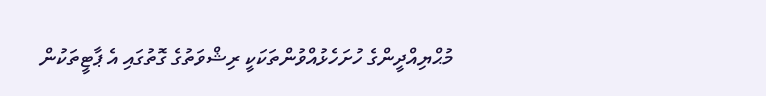މުޙްޔިއްދީންގެ ހުށަހެޅުއްވުންތަކަކީ ރިޝްވަތުގެ ގޮތުގައި އެ ޕާޓީތަކުން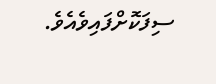ސިފަކޮށްފައިވެއެވެ.